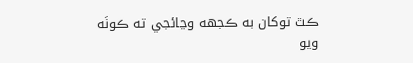ڪٿ توکان به ڪجھه وڃائجي ته ڪونَه ويو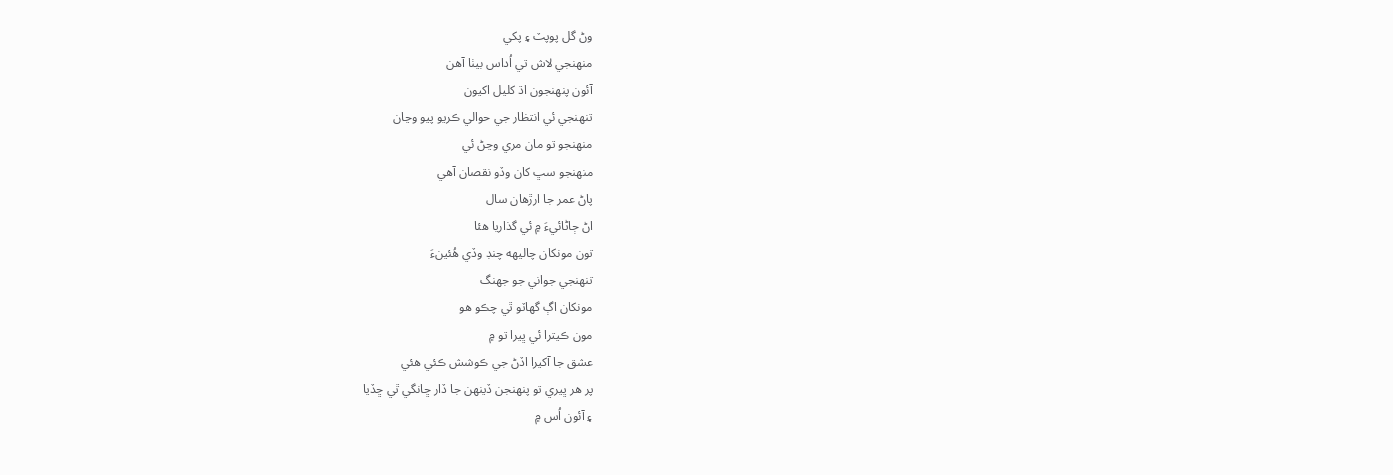وڻ گل پوپٽ ۽ پکي
منھنجي لاش تي اُداس بيٺا آهن
آئون پنھنجون اڌ کليل اکيون
تنھنجي ئي انتظار جي حوالي ڪريو پيو وڃان
منھنجو تو مان مري وڃڻ ئي
منھنجو سڀ کان وڏو نقصان آهي
پاڻ عمر جا ارڙهان سال
اڻ ڄاڻائيءَ ۾ ئي گذاريا هئا
تون مونکان چاليھه چنڊ وڏي هُئينءَ
تنھنجي جواني جو جھنگ
مونکان اڳ گھاٽو ٿي چڪو هو
مون ڪيترا ئي ڀيرا تو ۾
عشق جا آکيرا اڏڻ جي ڪوشش ڪئي هئي
پر هر ڀيري تو پنھنجن ڏينھن جا ڏار ڇانگي ٿي ڇڏيا
۽ آئون اُس ۾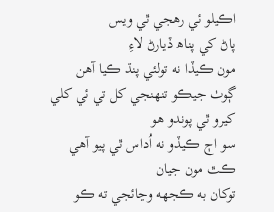اڪيلو ئي رهجي ٿي ويس
پاڻ کي پناھ ڏيارڻ لاءِ
مون ڪيڏا نه تولئي پنڌ ڪيا آهن
ڳوٺ جيڪو تنھنجي کل تي ئي کلي کيرو ٿي پوندو هو
سو اڄ ڪيڏو نه اُداس ٿي پيو آهي
ڪٿ مون جيان
توکان به ڪجھه وڃائجي ته ڪو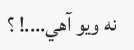نه ويو آهي....! ؟